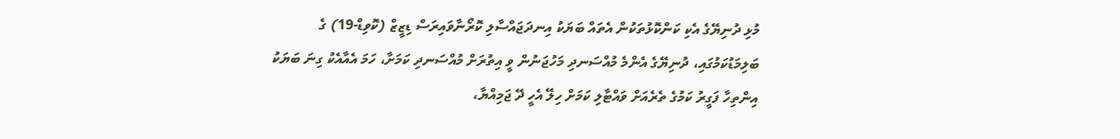މުޅި ދުނިޔޭގެ އެކި ކަންކޮޅުތަކުން އެތައް ބަޔަކު އިނދަޖައްސާލި ކޮރޯނާވައިރަސް ޑިޒީޒް (ކޮވިޑް-19) ގެ ބަލިމަޑުކަމުގައި، ދުނިޔޭގެ އެންމެ މުއްސަނދި މަހުޖަނުން ވީ އިތުރަށް މުއްސަނދި ކަމަށާ، ހަމަ އެއާއެކު ގިނަ ބަޔަކު އިންތިހާ ފަގީރު ކަމުގެ ތެރެއަށް ވައްޓާލި ކަމަށް ހިލޭ އެހީ ދޭ ޖަމިއްޔާ،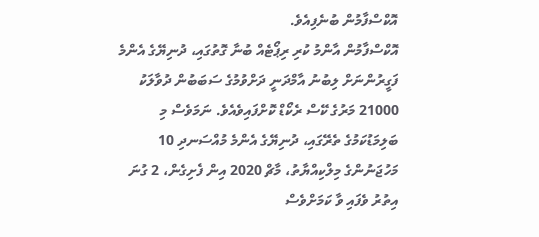އޮކްސްފާމުން ބުނެފިއެވެ.
އޮކްސްފާމުން އާންމު ކުރި ރިޕޯޓެއް ބުނާ ގޮތުގައި، ދުނިޔޭގެ އެންމެ ފަގީރުންނަށް ލިބުނު އާމްދަނީ ދަށްވުމުގެ ސަބަބުން ދުވާލަކު 21000 މަރުގެ ކޭސް ރެކޯޑް ކޮށްފައިވެއެވެ. ނަމަވެސް މި ބަލިމަޑުކަމުގެ ތެރޭގައި، ދުނިޔޭގެ އެންމެ މުއްސަނދި 10 މަހުޖަނުންގެ މިލްކިއްޔާތު، މާޗް 2020 އިން ފެށިގެން، 2 ގުނަ އިތުރު ވެފައި ވާ ކަމަށްވެސް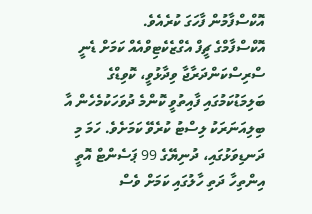އޮކްސްފާމުން ފާހަގަ ކުރެއެވެ.
އޮކްސްފާމްގެ ޗީފް އެގްޒެކެޓިވްއެއް ކަމަށް ޑެނީ ސްރިސްކަންދަރާޖާ ވިދާޅުވީ، ކޮވިޑްގެ ބަލިމަޑުކަމުގައި ފާއިތުވީ ކޮންމެ ދުވަހަކުމެހެން އާ ބިލިއަނަރަކު ލިސްޓު ކުރެވޭ ކަމަށެވެ. ހަމަ މި ދަނޑިވަޅުގައި، ދުނިޔޭގެ 99 ޕަސެންޓް އޮތީ އިންތިހާ ދަތި ހާލުގައި ކަމަށް ވެސް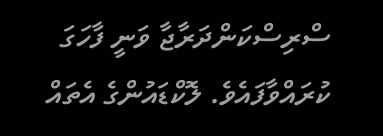ސްރިސްކަންދަރާޖާ ވަނީ ފާހަގަ ކުރައްވާފައެވެ. ލޮކްޑައުންގެ އެތައް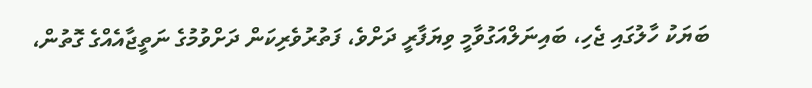ބަޔަކު ހާލުގައި ޖެހި، ބައިނަލްއަގުވާމީ ވިޔަފާރީ ދަށްވެ، ފަތުރުވެރިކަން ދަށްވުމުގެ ނަތީޖާއެއްގެ ގޮތުން،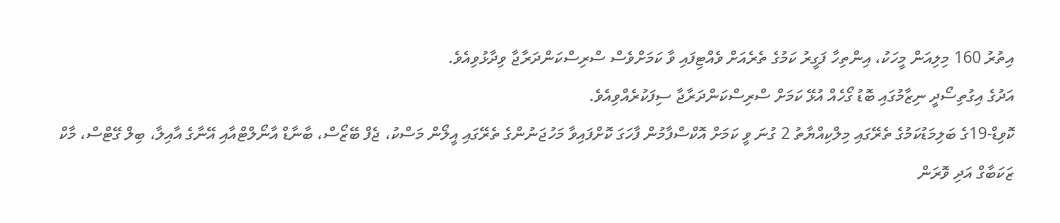އިތުރު 160 މިލިއަން މީހަކު، އިންތިހާ ފަގީރު ކަމުގެ ތެރެއަށް ވެއްޓިފައި ވާ ކަމަށްވެސް ސްރިސްކަންދަރާޖާ ވިދާޅުވިއެވެ.
އަދުގެ އިގުތިސޯދީ ނިޒާމުގައި ބޮޑު ގޯހެއް އުޅޭ ކަމަށް ސްރިސްކަންދަރާޖާ ސިފަކުރެއްވިއެވެ.
ކޮވިޑް-19ގެ ބަލިމަޑުކަމުގެ ތެރޭގައި މިލްކިއްޔާތު 2 ގުނަ ވީ ކަމަށް އޮކްސްފާމުން ފާހަގަ ކޮށްފައިވާ މަހުޖަނުންގެ ތެރޭގައި އީލޯން މަސްކު، ޖެފް ބޭޒޯސް، ބާނާޑް އާނޯލްޓްއާއި އޭނާގެ އާއިލާ، ބިލް ގޭޓްސް، މާކް ޒަކަބާގް އަދި ވޮރަން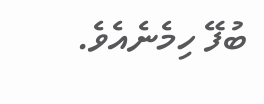ބުފޭ ހިމެނެއެވެ.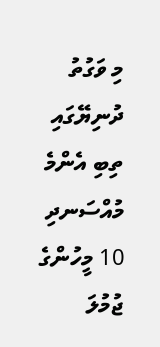މި ވަގުތު ދުނިޔޭގައި ތިބި އެންމެ މުއްސަނދި 10 މީހުންގެ ޖުމުލަ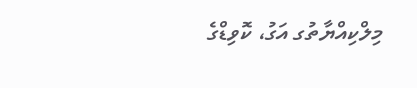މިލްކިއްޔާތުގ އަގު، ކޮވިޑްގެ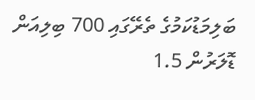ބަލިމަޑުކަމުގެ ތެރޭގައި 700 ބިލިއަން ޑޮލަރުން 1.5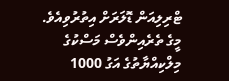ޓްރިލިއަން ޑޮލަރަށް އިތުރުވިއެވެ. މީގެ ތެރެއިންވެސް މަސްކުގެ މިލްކިއްޔާތުގެ އަގު 1000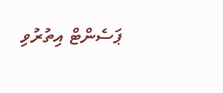ޕަސެންޓް އިތުރުވި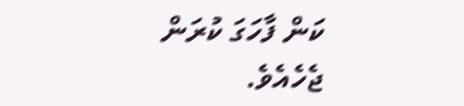ކަން ފާހަގަ ކުރަން ޖެހެއެވެ.